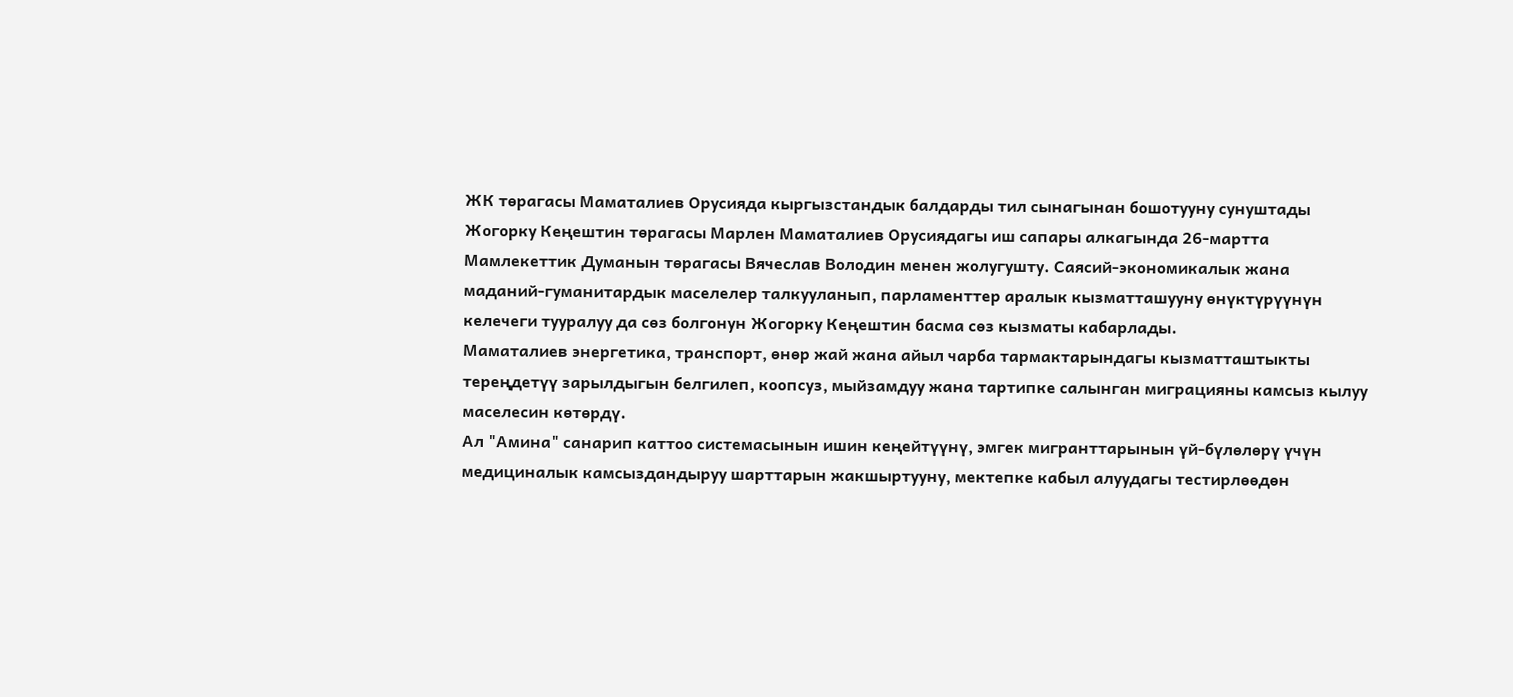ЖК төрагасы Маматалиев Орусияда кыргызстандык балдарды тил сынагынан бошотууну сунуштады
Жогорку Кеңештин төрагасы Марлен Маматалиев Орусиядагы иш сапары алкагында 26-мартта Мамлекеттик Думанын төрагасы Вячеслав Володин менен жолугушту. Саясий-экономикалык жана маданий-гуманитардык маселелер талкууланып, парламенттер аралык кызматташууну өнүктүрүүнүн келечеги тууралуу да сөз болгонун Жогорку Кеңештин басма сөз кызматы кабарлады.
Маматалиев энергетика, транспорт, өнөр жай жана айыл чарба тармактарындагы кызматташтыкты тереңдетүү зарылдыгын белгилеп, коопсуз, мыйзамдуу жана тартипке салынган миграцияны камсыз кылуу маселесин көтөрдү.
Ал "Амина" санарип каттоо системасынын ишин кеңейтүүнү, эмгек мигранттарынын үй-бүлөлөрү үчүн медициналык камсыздандыруу шарттарын жакшыртууну, мектепке кабыл алуудагы тестирлөөдөн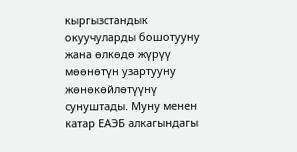кыргызстандык окуучуларды бошотууну жана өлкөдө жүрүү мөөнөтүн узартууну жөнөкөйлөтүүнү сунуштады. Муну менен катар ЕАЭБ алкагындагы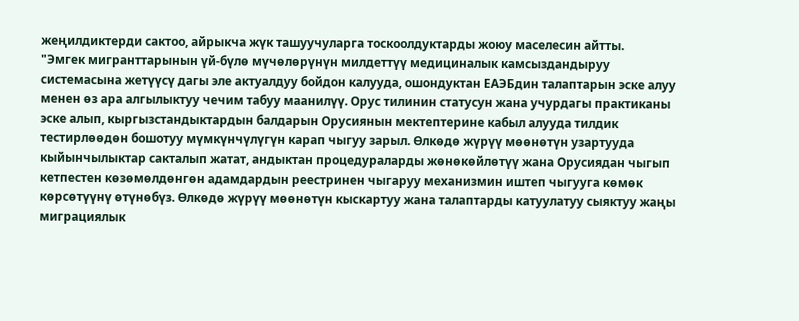жеңилдиктерди сактоо, айрыкча жүк ташуучуларга тоскоолдуктарды жоюу маселесин айтты.
"Эмгек мигранттарынын үй-бүлө мүчөлөрүнүн милдеттүү медициналык камсыздандыруу системасына жетүүсү дагы эле актуалдуу бойдон калууда, ошондуктан ЕАЭБдин талаптарын эске алуу менен өз ара алгылыктуу чечим табуу маанилүү. Орус тилинин статусун жана учурдагы практиканы эске алып, кыргызстандыктардын балдарын Орусиянын мектептерине кабыл алууда тилдик тестирлөөдөн бошотуу мүмкүнчүлүгүн карап чыгуу зарыл. Өлкөдө жүрүү мөөнөтүн узартууда кыйынчылыктар сакталып жатат, андыктан процедураларды жөнөкөйлөтүү жана Орусиядан чыгып кетпестен көзөмөлдөнгөн адамдардын реестринен чыгаруу механизмин иштеп чыгууга көмөк көрсөтүүнү өтүнөбүз. Өлкөдө жүрүү мөөнөтүн кыскартуу жана талаптарды катуулатуу сыяктуу жаңы миграциялык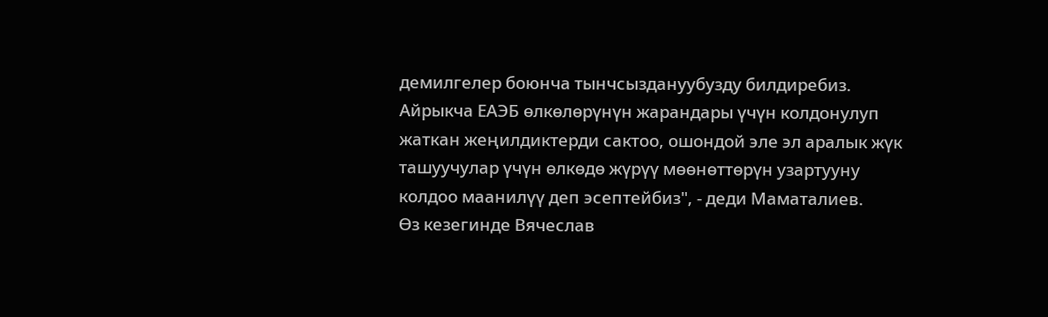демилгелер боюнча тынчсыздануубузду билдиребиз. Айрыкча ЕАЭБ өлкөлөрүнүн жарандары үчүн колдонулуп жаткан жеңилдиктерди сактоо, ошондой эле эл аралык жүк ташуучулар үчүн өлкөдө жүрүү мөөнөттөрүн узартууну колдоо маанилүү деп эсептейбиз", - деди Маматалиев.
Өз кезегинде Вячеслав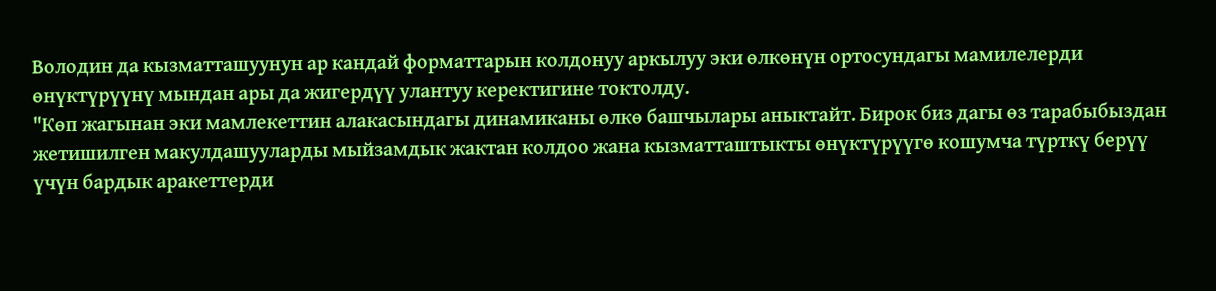Володин да кызматташуунун ар кандай форматтарын колдонуу аркылуу эки өлкөнүн ортосундагы мамилелерди өнүктүрүүнү мындан ары да жигердүү улантуу керектигине токтолду.
"Көп жагынан эки мамлекеттин алакасындагы динамиканы өлкө башчылары аныктайт. Бирок биз дагы өз тарабыбыздан жетишилген макулдашууларды мыйзамдык жактан колдоо жана кызматташтыкты өнүктүрүүгө кошумча түрткү берүү үчүн бардык аракеттерди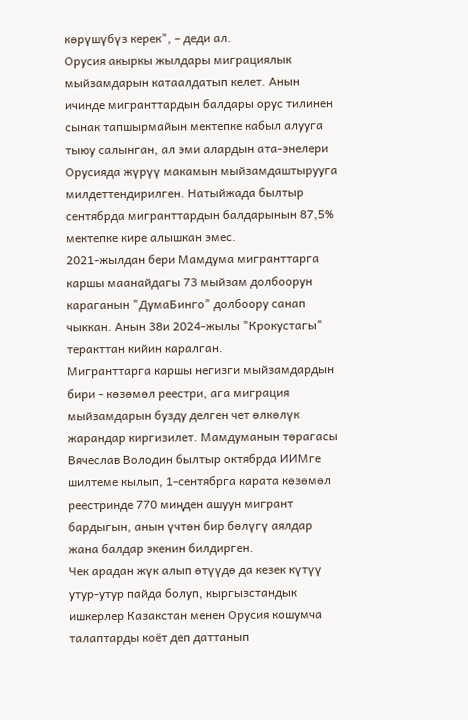көрүшүбүз керек", – деди ал.
Орусия акыркы жылдары миграциялык мыйзамдарын катаалдатып келет. Анын ичинде мигранттардын балдары орус тилинен сынак тапшырмайын мектепке кабыл алууга тыюу салынган, ал эми алардын ата-энелери Орусияда жүрүү макамын мыйзамдаштырууга милдеттендирилген. Натыйжада былтыр сентябрда мигранттардын балдарынын 87,5% мектепке кире алышкан эмес.
2021-жылдан бери Мамдума мигранттарга каршы маанайдагы 73 мыйзам долбоорун караганын "ДумаБинго" долбоору санап чыккан. Анын 38и 2024-жылы "Крокустагы" теракттан кийин каралган.
Мигранттарга каршы негизги мыйзамдардын бири - көзөмөл реестри, ага миграция мыйзамдарын бузду делген чет өлкөлүк жарандар киргизилет. Мамдуманын төрагасы Вячеслав Володин былтыр октябрда ИИМге шилтеме кылып, 1-сентябрга карата көзөмөл реестринде 770 миңден ашуун мигрант бардыгын, анын үчтөн бир бөлүгү аялдар жана балдар экенин билдирген.
Чек арадан жүк алып өтүүдө да кезек күтүү утур-утур пайда болуп, кыргызстандык ишкерлер Казакстан менен Орусия кошумча талаптарды коёт деп даттанып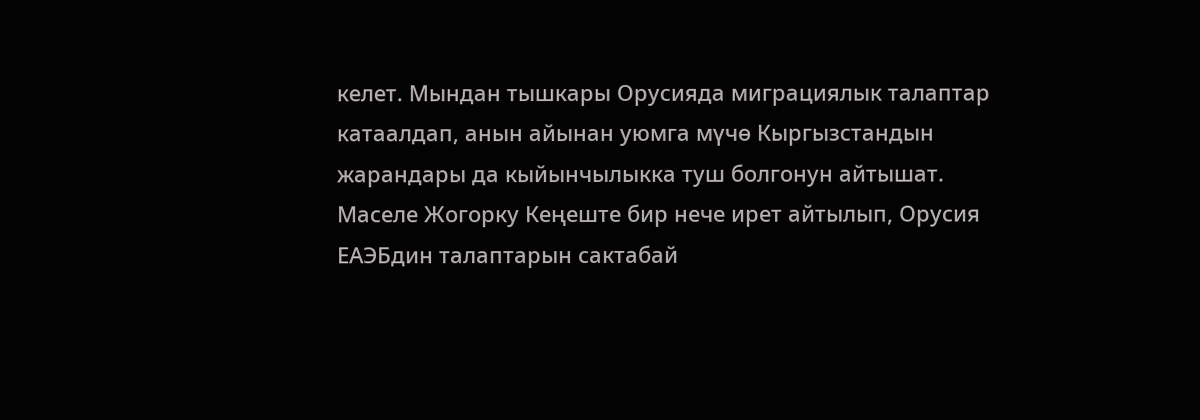келет. Мындан тышкары Орусияда миграциялык талаптар катаалдап, анын айынан уюмга мүчө Кыргызстандын жарандары да кыйынчылыкка туш болгонун айтышат. Маселе Жогорку Кеңеште бир нече ирет айтылып, Орусия ЕАЭБдин талаптарын сактабай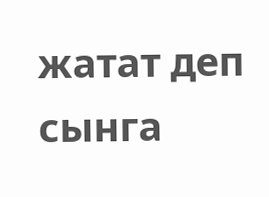жатат деп сынга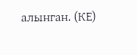алынган. (КЕ)